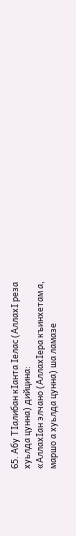65. Абу ТIалибан кIанта Iелас (АллахI реза хуьлда цунна) дийцина:
«АллахIан элчано (АллахIера къинхетам а, маршо а хуьлда цунна) ша ламазе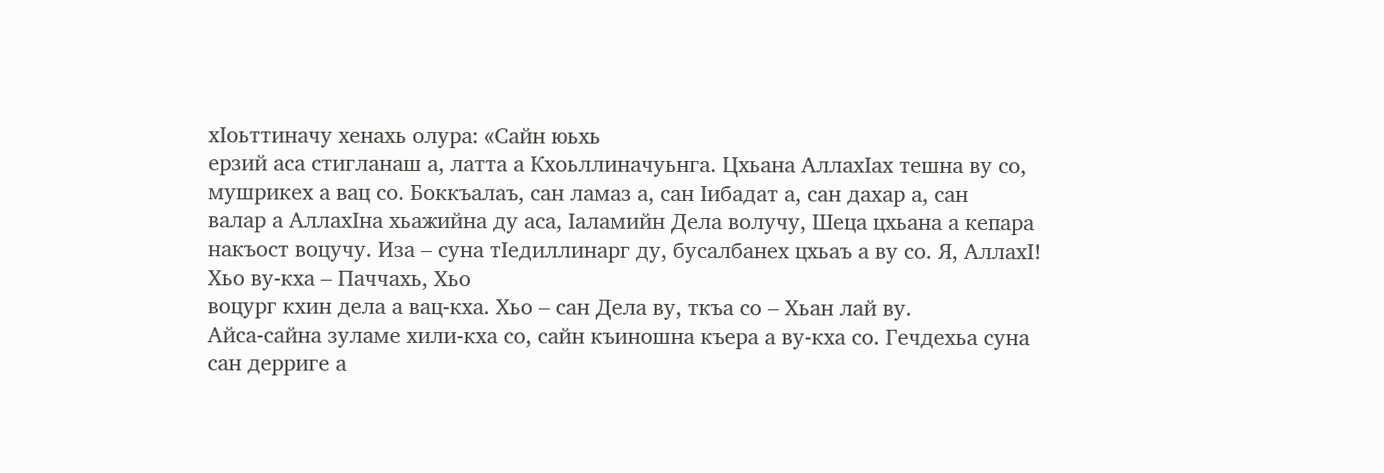хIоьттиначу хенахь олура: «Сайн юьхь
ерзий аса стигланаш а, латта а Кхоьллиначуьнга. Цхьана АллахIах тешна ву со,
мушрикех а вац со. Боккъалаъ, сан ламаз а, сан Iибадат а, сан дахар а, сан
валар а АллахIна хьажийна ду аса, Iаламийн Дела волучу, Шеца цхьана а кепара
накъост воцучу. Иза – суна тIедиллинарг ду, бусалбанех цхьаъ а ву со. Я, АллахI! Хьо ву-кха – Паччахь, Хьо
воцург кхин дела а вац-кха. Хьо – сан Дела ву, ткъа со – Хьан лай ву.
Айса-сайна зуламе хили-кха со, сайн къиношна къера а ву-кха со. Гечдехьа суна
сан дерриге а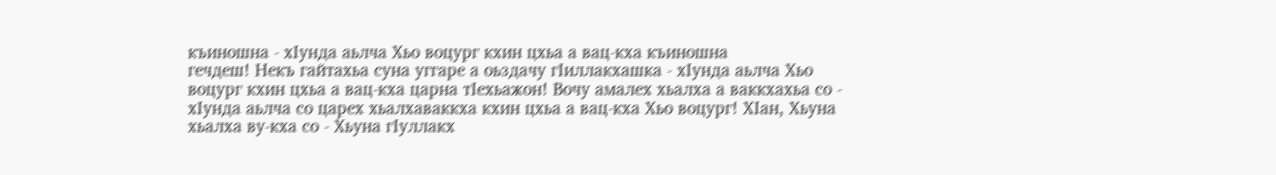къиношна - хIунда аьлча Хьо воцург кхин цхьа а вац-кха къиношна
гечдеш! Некъ гайтахьа суна уггаре а оьздачу гIиллакхашка - хIунда аьлча Хьо
воцург кхин цхьа а вац-кха царна тIехьажон! Вочу амалех хьалха а ваккхахьа со -
хIунда аьлча со царех хьалхаваккха кхин цхьа а вац-кха Хьо воцург! ХIан, Хьуна
хьалха ву-кха со - Хьуна гIуллакх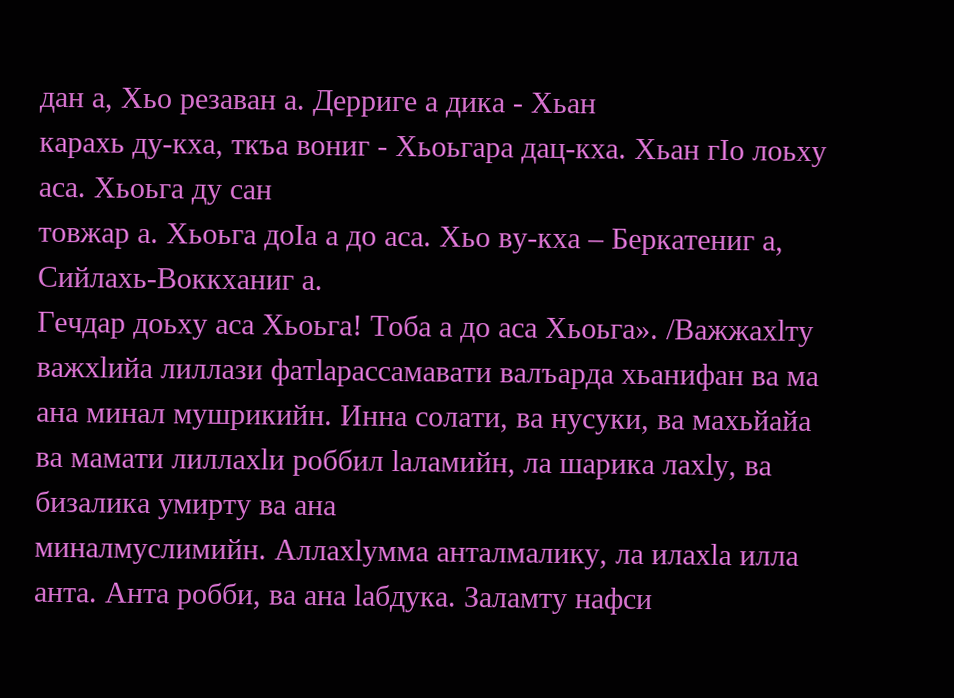дан а, Хьо резаван а. Дерриге а дика - Хьан
карахь ду-кха, ткъа вониг - Хьоьгара дац-кха. Хьан гIо лоьху аса. Хьоьга ду сан
товжар а. Хьоьга доIа а до аса. Хьо ву-кха – Беркатениг а, Сийлахь-Воккханиг а.
Гечдар доьху аса Хьоьга! Тоба а до аса Хьоьга». /Важжахlту важхlийа лиллази фатlарассамавати валъарда хьанифан ва ма
ана минал мушрикийн. Инна солати, ва нусуки, ва махьйайа ва мамати лиллахlи роббил lаламийн, ла шарика лахlу, ва бизалика умирту ва ана
миналмуслимийн. Аллахlумма анталмалику, ла илахlа илла анта. Анта робби, ва ана lабдука. Заламту нафси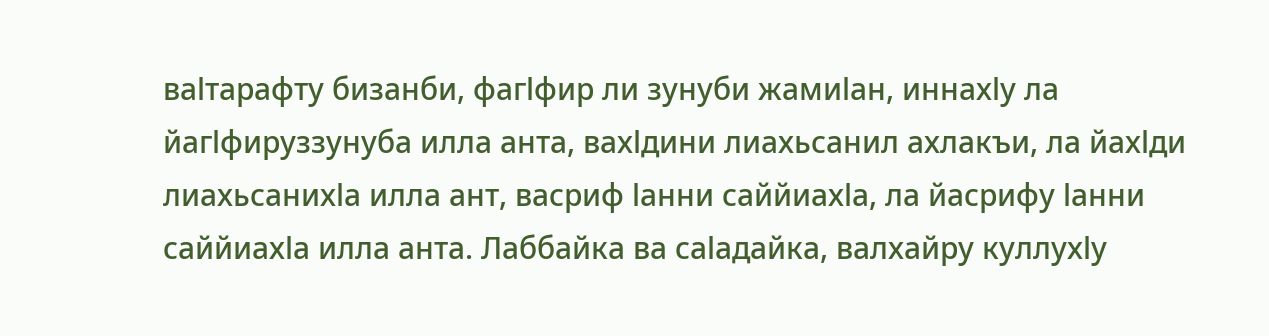ваlтарафту бизанби, фагlфир ли зунуби жамиlан, иннахlу ла йагlфируззунуба илла анта, вахlдини лиахьсанил ахлакъи, ла йахlди лиахьсанихlа илла ант, васриф lанни саййиахlа, ла йасрифу lанни саййиахlа илла анта. Лаббайка ва саlадайка, валхайру куллухlу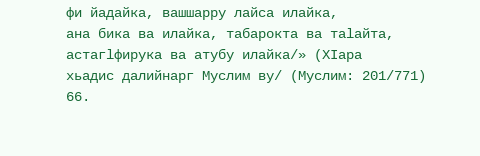фи йадайка, вашшарру лайса илайка,
ана бика ва илайка, табарокта ва таlайта, астагlфирука ва атубу илайка/» (ХIара
хьадис далийнарг Муслим ву/ (Муслим: 201/771)
66.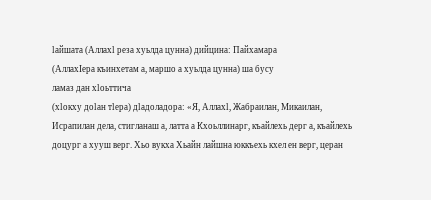lайшата (Аллахl реза хуьлда цунна) дийцина: Пайхамара
(АллахIера къинхетам а, маршо а хуьлда цунна) ша бусу
ламаз дан хlоьттича
(хlокху доlан тlера) дlадоладора: «Я, Аллахl, Жабраилан, Микаилан,
Исрапилан дела, стигланаш а, латта а Кхоьллинарг, къайлехь дерг а, къайлехь
доцург а хууш верг. Хьо вукха Хьайн лайшна юккъехь кхел ен верг, церан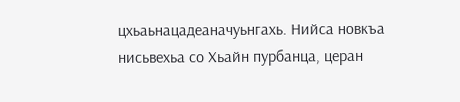цхьаьнацадеаначуьнгахь. Нийса новкъа нисьвехьа со Хьайн пурбанца, церан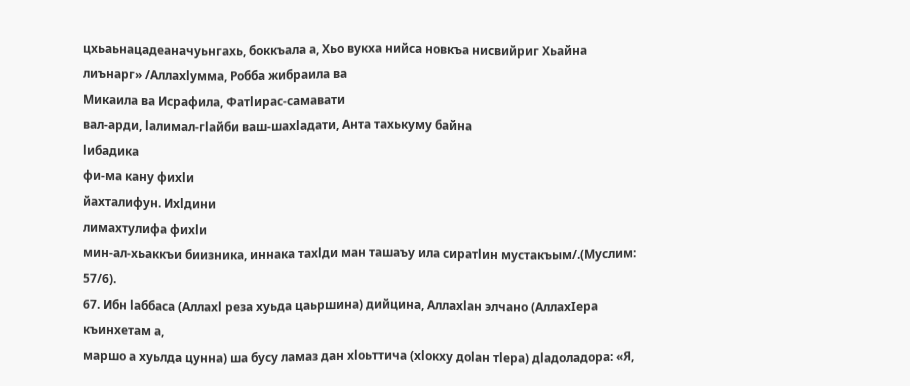цхьаьнацадеаначуьнгахь, боккъала а, Хьо вукха нийса новкъа нисвийриг Хьайна
лиънарг» /Аллахlумма, Робба жибраила ва
Микаила ва Исрафила, Фатlирас-самавати
вал-арди, lалимал-гlайби ваш-шахlадати, Анта тахькуму байна
lибадика
фи-ма кану фихlи
йахталифун. Ихlдини
лимахтулифа фихlи
мин-ал-хьаккъи биизника, иннака тахlди ман ташаъу ила сиратlин мустакъым/.(Муслим:
57/6).
67. Ибн lаббаса (Аллахl реза хуьда цаьршина) дийцина, Аллахlан элчано (АллахIера къинхетам а,
маршо а хуьлда цунна) ша бусу ламаз дан хlоьттича (хlокху доlан тlера) дlадоладора: «Я,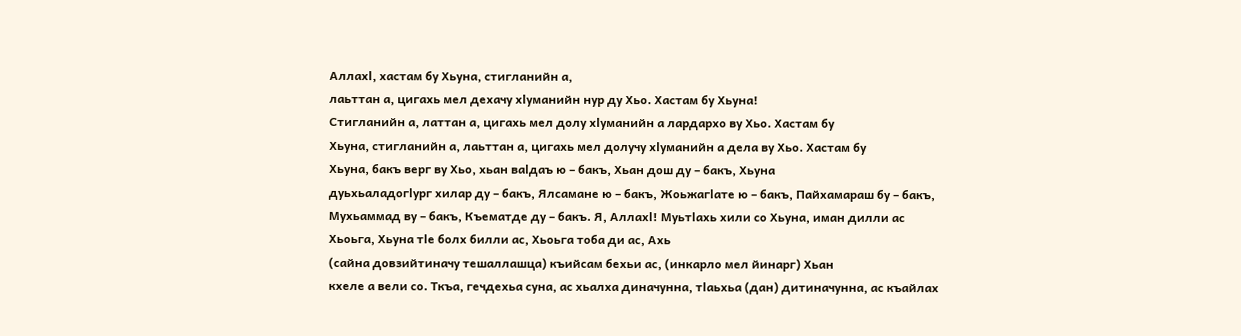Аллахl, хастам бу Хьуна, стигланийн а,
лаьттан а, цигахь мел дехачу хlуманийн нур ду Хьо. Хастам бу Хьуна!
Стигланийн а, латтан а, цигахь мел долу хlуманийн а лардархо ву Хьо. Хастам бу
Хьуна, стигланийн а, лаьттан а, цигахь мел долучу хlуманийн а дела ву Хьо. Хастам бу
Хьуна, бакъ верг ву Хьо, хьан ваlдаъ ю – бакъ, Хьан дош ду – бакъ, Хьуна
дуьхьаладогlург хилар ду – бакъ, Ялсамане ю – бакъ, Жоьжагlате ю – бакъ, Пайхамараш бу – бакъ,
Мухьаммад ву – бакъ, Къематде ду – бакъ. Я, Аллахl! Муьтlахь хили со Хьуна, иман дилли ас
Хьоьга, Хьуна тlе болх билли ас, Хьоьга тоба ди ас, Ахь
(сайна довзийтиначу тешаллашца) къийсам бехьи ас, (инкарло мел йинарг) Хьан
кхеле а вели со. Ткъа, гечдехьа суна, ас хьалха диначунна, тlаьхьа (дан) дитиначунна, ас къайлах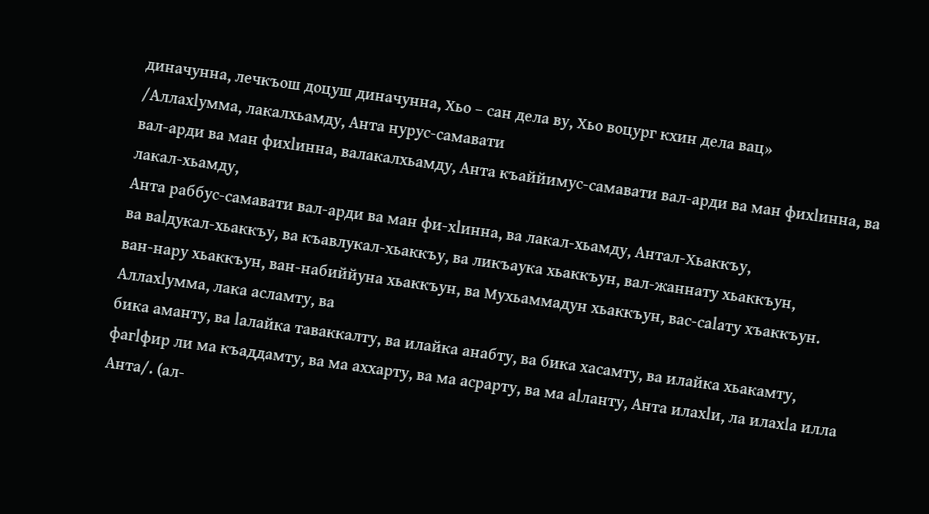диначунна, лечкъош доцуш диначунна, Хьо – сан дела ву, Хьо воцург кхин дела вац»
/Аллахlумма, лакалхьамду, Анта нурус-самавати
вал-арди ва ман фихlинна, валакалхьамду, Анта къаййимус-самавати вал-арди ва ман фихlинна, ва лакал-хьамду,
Анта раббус-самавати вал-арди ва ман фи-хlинна, ва лакал-хьамду, Антал-Хьаккъу,
ва ваlдукал-хьаккъу, ва къавлукал-хьаккъу, ва ликъаука хьаккъун, вал-жаннату хьаккъун,
ван-нару хьаккъун, ван-набиййуна хьаккъун, ва Мухьаммадун хьаккъун, вас-саlату хъаккъун. Аллахlумма, лака асламту, ва
бика аманту, ва lалайка таваккалту, ва илайка анабту, ва бика хасамту, ва илайка хьакамту,
фагlфир ли ма къаддамту, ва ма аххарту, ва ма асрарту, ва ма аlланту, Анта илахlи, ла илахlа илла Анта/. (ал-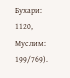Бухари:
1120, Муслим: 199/769).